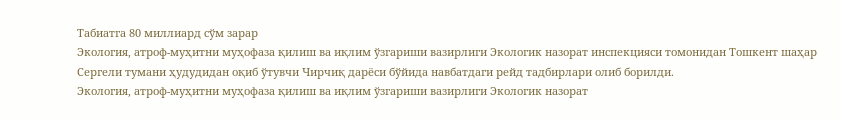Табиатга 80 миллиард сўм зарар
Экология, атроф-муҳитни муҳофаза қилиш ва иқлим ўзгариши вазирлиги Экологик назорат инспекцияси томонидан Тошкент шаҳар Сергели тумани ҳудудидан оқиб ўтувчи Чирчиқ дарёси бўйида навбатдаги рейд тадбирлари олиб борилди.
Экология, атроф-муҳитни муҳофаза қилиш ва иқлим ўзгариши вазирлиги Экологик назорат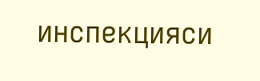инспекцияси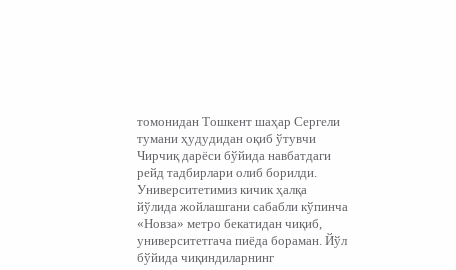томонидан Тошкент шаҳар Сергели тумани ҳудудидан оқиб ўтувчи Чирчиқ дарёси бўйида навбатдаги рейд тадбирлари олиб борилди.
Университетимиз кичик ҳалқа йўлида жойлашгани сабабли кўпинча «Новза» метро бекатидан чиқиб, университетгача пиёда бораман. Йўл бўйида чиқиндиларнинг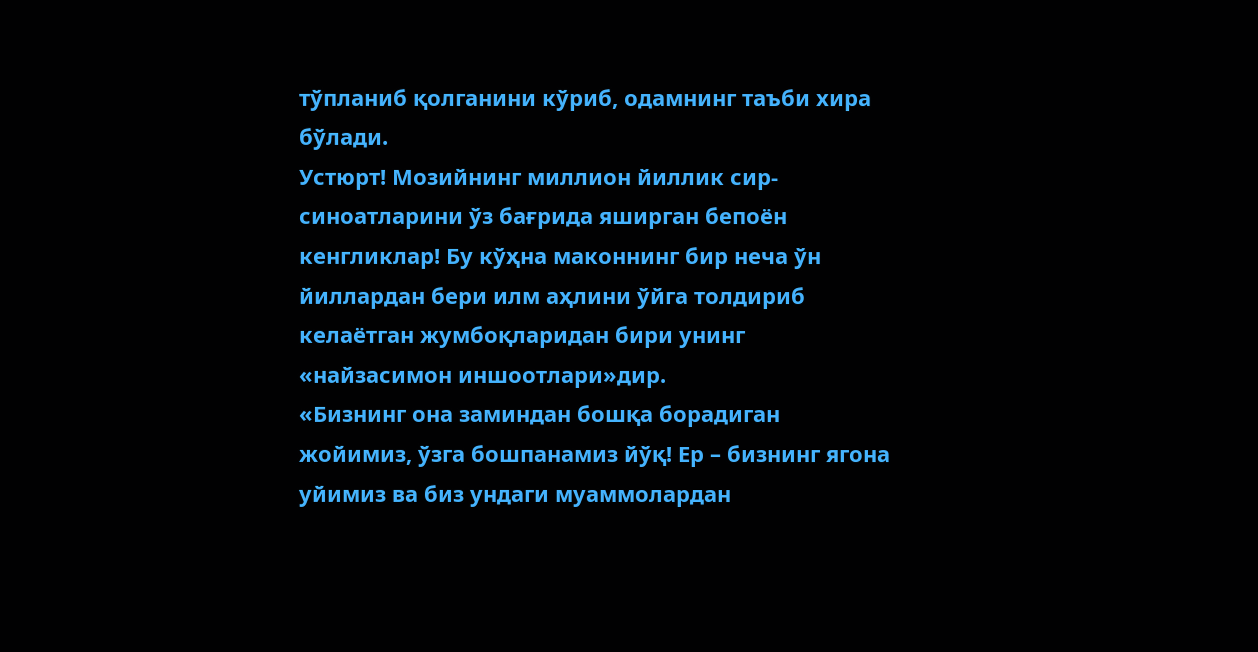тўпланиб қолганини кўриб, одамнинг таъби хира бўлади.
Устюрт! Мозийнинг миллион йиллик сир-синоатларини ўз бағрида яширган бепоён кенгликлар! Бу кўҳна маконнинг бир неча ўн йиллардан бери илм аҳлини ўйга толдириб келаётган жумбоқларидан бири унинг «найзасимон иншоотлари»дир.
«Бизнинг она заминдан бошқа борадиган жойимиз, ўзга бошпанамиз йўқ! Ер – бизнинг ягона уйимиз ва биз ундаги муаммолардан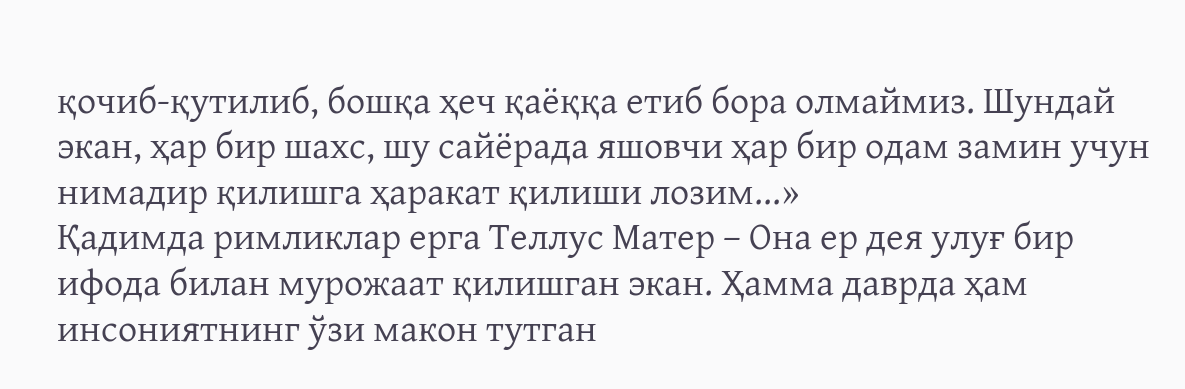қочиб-қутилиб, бошқа ҳеч қаёққа етиб бора олмаймиз. Шундай экан, ҳар бир шахс, шу сайёрада яшовчи ҳар бир одам замин учун нимадир қилишга ҳаракат қилиши лозим...»
Қадимда римликлар ерга Теллус Матер – Она ер дея улуғ бир ифода билан мурожаат қилишган экан. Ҳамма даврда ҳам инсониятнинг ўзи макон тутган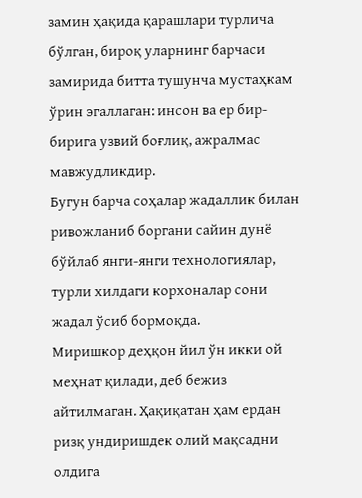замин ҳақида қарашлари турлича бўлган, бироқ уларнинг барчаси замирида битта тушунча мустаҳкам ўрин эгаллаган: инсон ва ер бир-бирига узвий боғлиқ, ажралмас мавжудликдир.
Бугун барча соҳалар жадаллик билан ривожланиб боргани сайин дунё бўйлаб янги-янги технологиялар, турли хилдаги корхоналар сони жадал ўсиб бормоқда.
Миришкор деҳқон йил ўн икки ой меҳнат қилади, деб бежиз айтилмаган. Ҳақиқатан ҳам ердан ризқ ундиришдек олий мақсадни олдига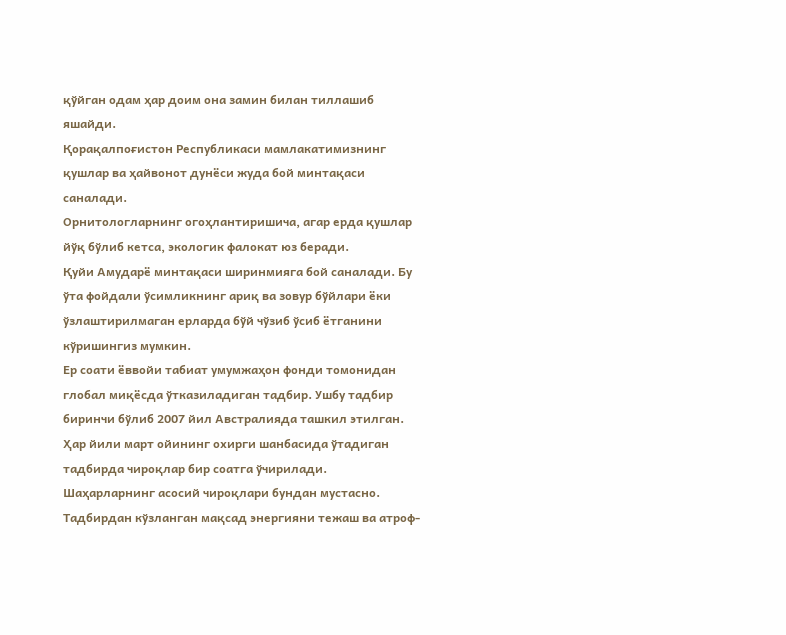қўйган одам ҳар доим она замин билан тиллашиб яшайди.
Қорақалпоғистон Республикаси мамлакатимизнинг қушлар ва ҳайвонот дунёси жуда бой минтақаси саналади.
Орнитологларнинг огоҳлантиришича, агар ерда қушлар йўқ бўлиб кетса, экологик фалокат юз беради.
Қуйи Амударё минтақаси ширинмияга бой саналади. Бу ўта фойдали ўсимликнинг ариқ ва зовур бўйлари ёки ўзлаштирилмаган ерларда бўй чўзиб ўсиб ётганини кўришингиз мумкин.
Ер соати ёввойи табиат умумжаҳон фонди томонидан глобал миқёсда ўтказиладиган тадбир. Ушбу тадбир биринчи бўлиб 2007 йил Австралияда ташкил этилган. Ҳар йили март ойининг охирги шанбасида ўтадиган тадбирда чироқлар бир соатга ўчирилади. Шаҳарларнинг асосий чироқлари бундан мустасно. Тадбирдан кўзланган мақсад энергияни тежаш ва атроф-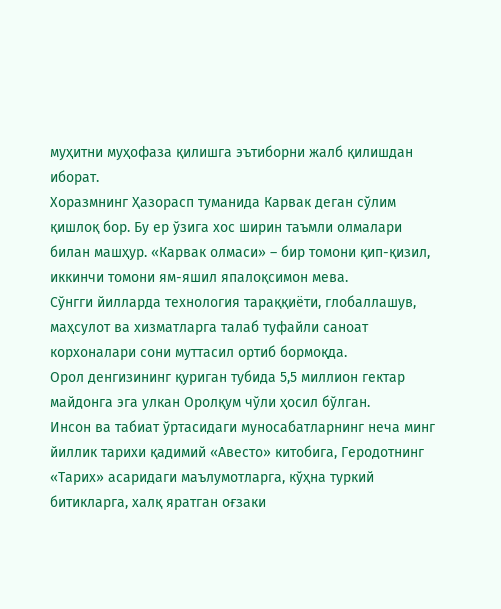муҳитни муҳофаза қилишга эътиборни жалб қилишдан иборат.
Хоразмнинг Ҳазорасп туманида Карвак деган сўлим қишлоқ бор. Бу ер ўзига хос ширин таъмли олмалари билан машҳур. «Карвак олмаси» – бир томони қип-қизил, иккинчи томони ям-яшил япалоқсимон мева.
Сўнгги йилларда технология тараққиёти, глобаллашув, маҳсулот ва хизматларга талаб туфайли саноат корхоналари сони муттасил ортиб бормоқда.
Орол денгизининг қуриган тубида 5,5 миллион гектар майдонга эга улкан Оролқум чўли ҳосил бўлган.
Инсон ва табиат ўртасидаги муносабатларнинг неча минг йиллик тарихи қадимий «Авесто» китобига, Геродотнинг «Тарих» асаридаги маълумотларга, кўҳна туркий битикларга, халқ яратган оғзаки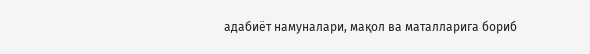адабиёт намуналари, мақол ва маталларига бориб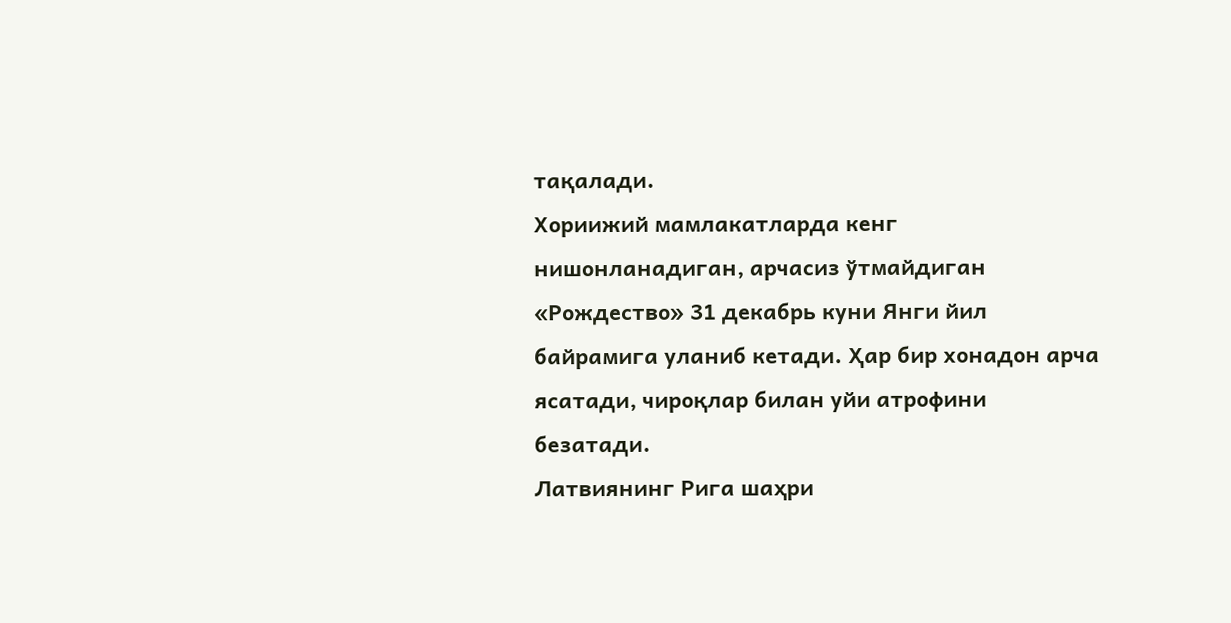тақалади.
Хориижий мамлакатларда кенг нишонланадиган, арчасиз ўтмайдиган «Рождество» 31 декабрь куни Янги йил байрамига уланиб кетади. Ҳар бир хонадон арча ясатади, чироқлар билан уйи атрофини безатади.
Латвиянинг Рига шаҳри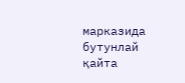марказида бутунлай қайта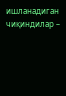ишланадиган чиқиндилар –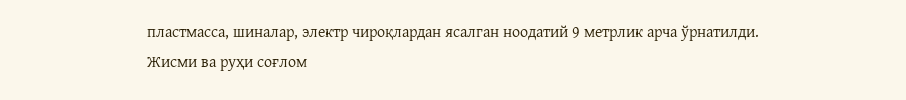пластмасса, шиналар, электр чироқлардан ясалган ноодатий 9 метрлик арча ўрнатилди.
Жисми ва руҳи соғлом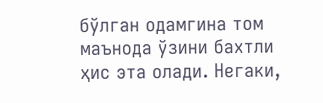бўлган одамгина том маънода ўзини бахтли ҳис эта олади. Негаки,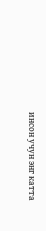инсон учун энг катта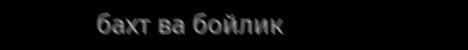бахт ва бойлик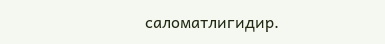саломатлигидир.